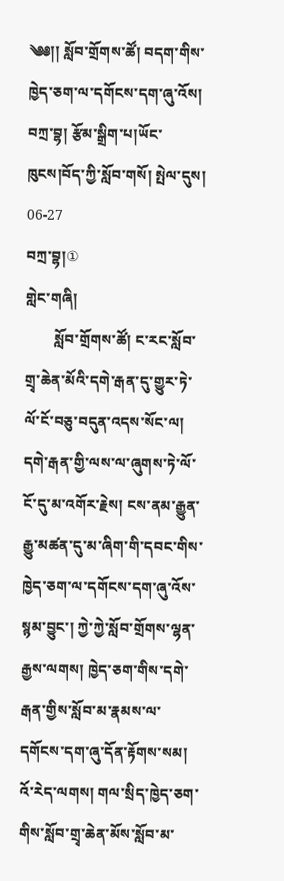༄༅།། སློབ་གྲོགས་ཚོ། བདག་གིས་ཁྱེད་ཅག་ལ་དགོངས་དག་ཞུ་འོས།
བཀྲ་བྷ། རྩོམ་སྒྲིག་པ།ཡོང་ཁུངས།བོད་ཀྱི་སློབ་གསོ། སྤེལ་དུས། 06-27
བཀྲ་བྷ།①
གླེང་གཞི།
        སློབ་གྲོགས་ཚོ། ང་རང་སློབ་གྲྭ་ཆེན་མོའི་དགེ་རྒན་དུ་གྱུར་ཏེ་ལོ་ངོ་བཅུ་བདུན་འདས་སོང་ལ། དགེ་རྒན་གྱི་ལས་ལ་ཞུགས་ཏེ་ལོ་ངོ་དུ་མ་འགོར་རྗེས། ངས་ནམ་རྒྱུན་རྒྱུ་མཚན་དུ་མ་ཞིག་གི་དབང་གིས་ཁྱེད་ཅག་ལ་དགོངས་དག་ཞུ་འོས་སྙམ་བྱུང་། ཀྱེ་ཀྱེ་སློབ་གྲོགས་ལྷན་རྒྱས་ལགས། ཁྱེད་ཅག་གིས་དགེ་རྒན་གྱིས་སློབ་མ་རྣམས་ལ་དགོངས་དག་ཞུ་དོན་རྟོགས་སམ། འོ་རེད་ལགས། གལ་སྲིད་ཁྱེད་ཅག་གིས་སློབ་གྲྭ་ཆེན་མོས་སློབ་མ་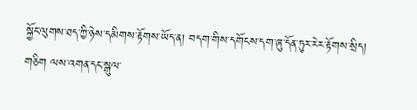སྐྱོང་ལུགས་ཐད་ཀྱི་ཉེས་དམིགས་རྟོགས་ཡོད་ན། བདག་གིས་དགོངས་དག་ཞུ་དོན་ཏུར་རེར་རྟོགས་སྲིད།
གཅིག ལས་འགན་དང་སྒུལ་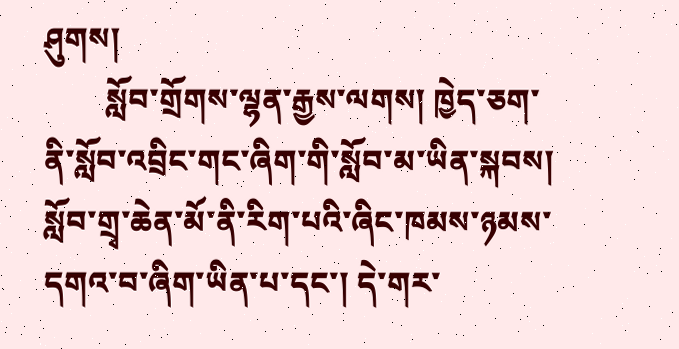ཤུགས།
        སློབ་གྲོགས་ལྷན་རྒྱས་ལགས། ཁྱེད་ཅག་ནི་སློབ་འབྲིང་གང་ཞིག་གི་སློབ་མ་ཡིན་སྐབས། སློབ་གྲྭ་ཆེན་མོ་ནི་རིག་པའི་ཞིང་ཁམས་ཉམས་དགའ་བ་ཞིག་ཡིན་པ་དང་། དེ་གར་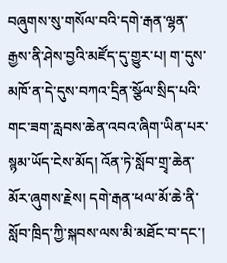བཞུགས་སུ་གསོལ་བའི་དགེ་རྒན་ལྷན་རྒྱས་ནི་ཤེས་བྱའི་མཛོད་དུ་གྱུར་པ། ག་དུས་མཁོ་ན་དེ་དུས་བཀའ་དྲིན་སྩོལ་སྲིད་པའི་གང་ཟག་རླབས་ཆེན་འབའ་ཞིག་ཡིན་པར་སྙམ་ཡོད་ངེས་མོད། འོན་ཏེ་སློབ་གྲྭ་ཆེན་མོར་ཞུགས་རྗེས། དགེ་རྒན་ཕལ་མོ་ཆེ་ནི་སློབ་ཁྲིད་ཀྱི་སྐབས་ལས་མི་མཐོང་བ་དང་།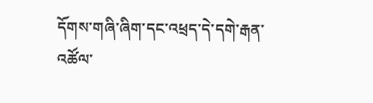དོགས་གཞི་ཞིག་དང་འཕྲད་དེ་དགེ་རྒན་འཚོལ་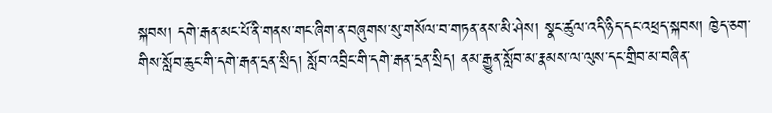སྐབས། དགེ་རྒན་མང་པོ་ནི་གནས་གང་ཞིག་ན་བཞུགས་སུ་གསོལ་བ་གཏན་ནས་མི་ཤེས། སྣང་ཚུལ་འདི་ཉིད་དང་འཕྲད་སྐབས། ཁྱེད་ཅག་གིས་སློབ་ཆུང་གི་དགེ་རྒན་དྲན་སྲིད། སློབ་འབྲིང་གི་དགེ་རྒན་དྲན་སྲིད། ནམ་རྒྱུན་སློབ་མ་རྣམས་ལ་ལུས་དང་གྲིབ་མ་བཞིན་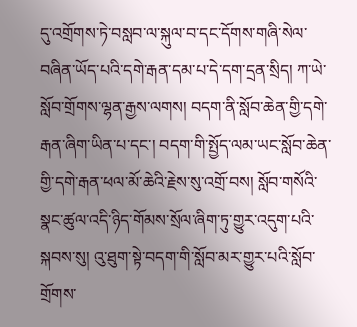དུ་འགྲོགས་ཏེ་བསླབ་ལ་སྐུལ་བ་དང་དོགས་གཞི་སེལ་བཞིན་ཡོད་པའི་དགེ་རྒན་དམ་པ་དེ་དག་དྲན་སྲིད། ཀ་ཡེ་སློབ་གྲོགས་ལྷན་རྒྱས་ལགས། བདག་ནི་སློབ་ཆེན་གྱི་དགེ་རྒན་ཞིག་ཡིན་པ་དང་། བདག་གི་སྤྱོད་ལམ་ཡང་སློབ་ཆེན་གྱི་དགེ་རྒན་ཕལ་མོ་ཆེའི་རྗེས་སུ་འགྲོ་བས། སློབ་གསོའི་སྣང་ཚུལ་འདི་ཉིད་གོམས་སྲོལ་ཞིག་ཏུ་གྱུར་འདུག་པའི་སྐབས་སུ། འུ་ཐུག་སྟེ་བདག་གི་སློབ་མར་གྱུར་པའི་སློབ་གྲོགས་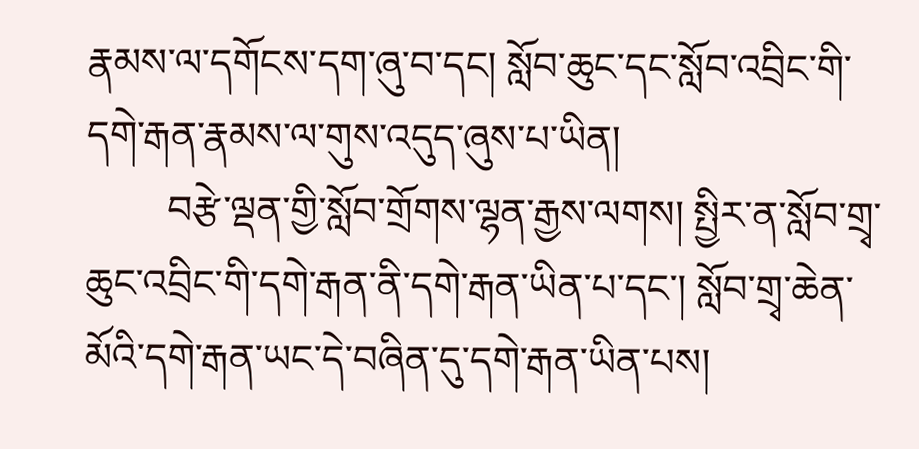རྣམས་ལ་དགོངས་དག་ཞུ་བ་དང། སློབ་ཆུང་དང་སློབ་འབྲིང་གི་དགེ་རྒན་རྣམས་ལ་གུས་འདུད་ཞུས་པ་ཡིན།
        བརྩེ་ལྡན་གྱི་སློབ་གྲོགས་ལྷན་རྒྱས་ལགས། སྤྱིར་ན་སློབ་གྲྭ་ཆུང་འབྲིང་གི་དགེ་རྒན་ནི་དགེ་རྒན་ཡིན་པ་དང་། སློབ་གྲྭ་ཆེན་མོའི་དགེ་རྒན་ཡང་དེ་བཞིན་དུ་དགེ་རྒན་ཡིན་པས།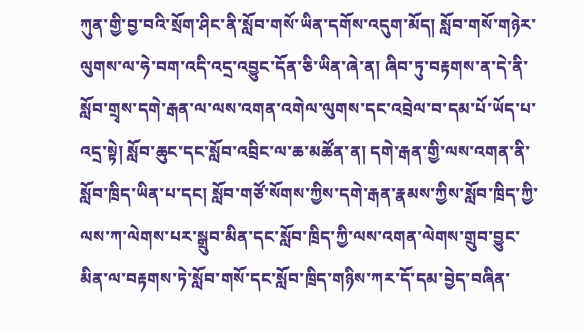ཀུན་གྱི་བྱ་བའི་སྲོག་ཤིང་ནི་སློབ་གསོ་ཡིན་དགོས་འདུག་མོད། སློབ་གསོ་གཉེར་ལུགས་ལ་ཧེ་བག་འདི་འདྲ་འབྱུང་དོན་ཅི་ཡིན་ཞེ་ན། ཞིབ་ཏུ་བརྟགས་ན་དེ་ནི་སློབ་གྲྭས་དགེ་རྒན་ལ་ལས་འགན་འགེལ་ལུགས་དང་འབྲེལ་བ་དམ་པོ་ཡོད་པ་འདྲ་སྟེ། སློབ་ཆུང་དང་སློབ་འབྲིང་ལ་ཆ་མཚོན་ན། དགེ་རྒན་གྱི་ལས་འགན་ནི་སློབ་ཁྲིད་ཡིན་པ་དང། སློབ་གཙོ་སོགས་ཀྱིས་དགེ་རྒན་རྣམས་ཀྱིས་སློབ་ཁྲིད་ཀྱི་ལས་ཀ་ལེགས་པར་སྒྲུབ་མིན་དང་སློབ་ཁྲིད་ཀྱི་ལས་འགན་ལེགས་གྲུབ་བྱུང་མིན་ལ་བརྟགས་ཏེ་སློབ་གསོ་དང་སློབ་ཁྲིད་གཉིས་ཀར་དོ་དམ་བྱེད་བཞིན་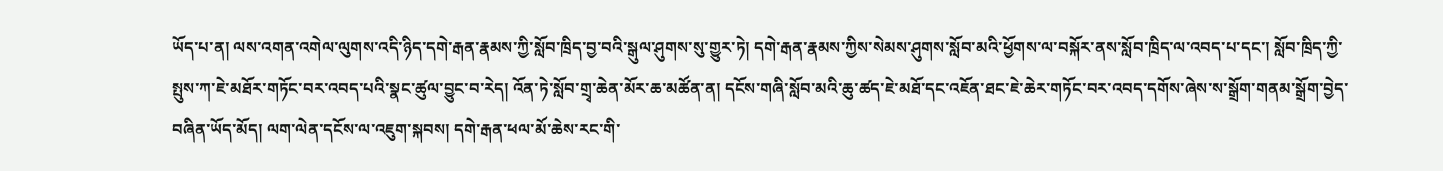ཡོད་པ་ན། ལས་འགན་འགེལ་ལུགས་འདི་ཉིད་དགེ་རྒན་རྣམས་ཀྱི་སློབ་ཁྲིད་བྱ་བའི་སྒུལ་ཤུགས་སུ་གྱུར་ཏེ། དགེ་རྒན་རྣམས་ཀྱིས་སེམས་ཤུགས་སློབ་མའི་ཕྱོགས་ལ་བསྐོར་ནས་སློབ་ཁྲིད་ལ་འབད་པ་དང་། སློབ་ཁྲིད་ཀྱི་སྤུས་ཀ་ཇེ་མཐོར་གཏོང་བར་འབད་པའི་སྣང་ཚུལ་བྱུང་བ་རེད། འོན་ཏེ་སློབ་གྲྭ་ཆེན་མོར་ཆ་མཚོན་ན། དངོས་གཞི་སློབ་མའི་ཆུ་ཚད་ཇེ་མཐོ་དང་འཇོན་ཐང་ཇེ་ཆེར་གཏོང་བར་འབད་དགོས་ཞེས་ས་སྒྲོག་གནམ་སྒྲོག་བྱེད་བཞིན་ཡོད་མོད། ལག་ལེན་དངོས་ལ་འཇུག་སྐབས། དགེ་རྒན་ཕལ་མོ་ཆེས་རང་གི་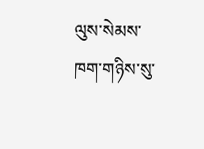ལུས་སེམས་ཁག་གཉིས་སུ་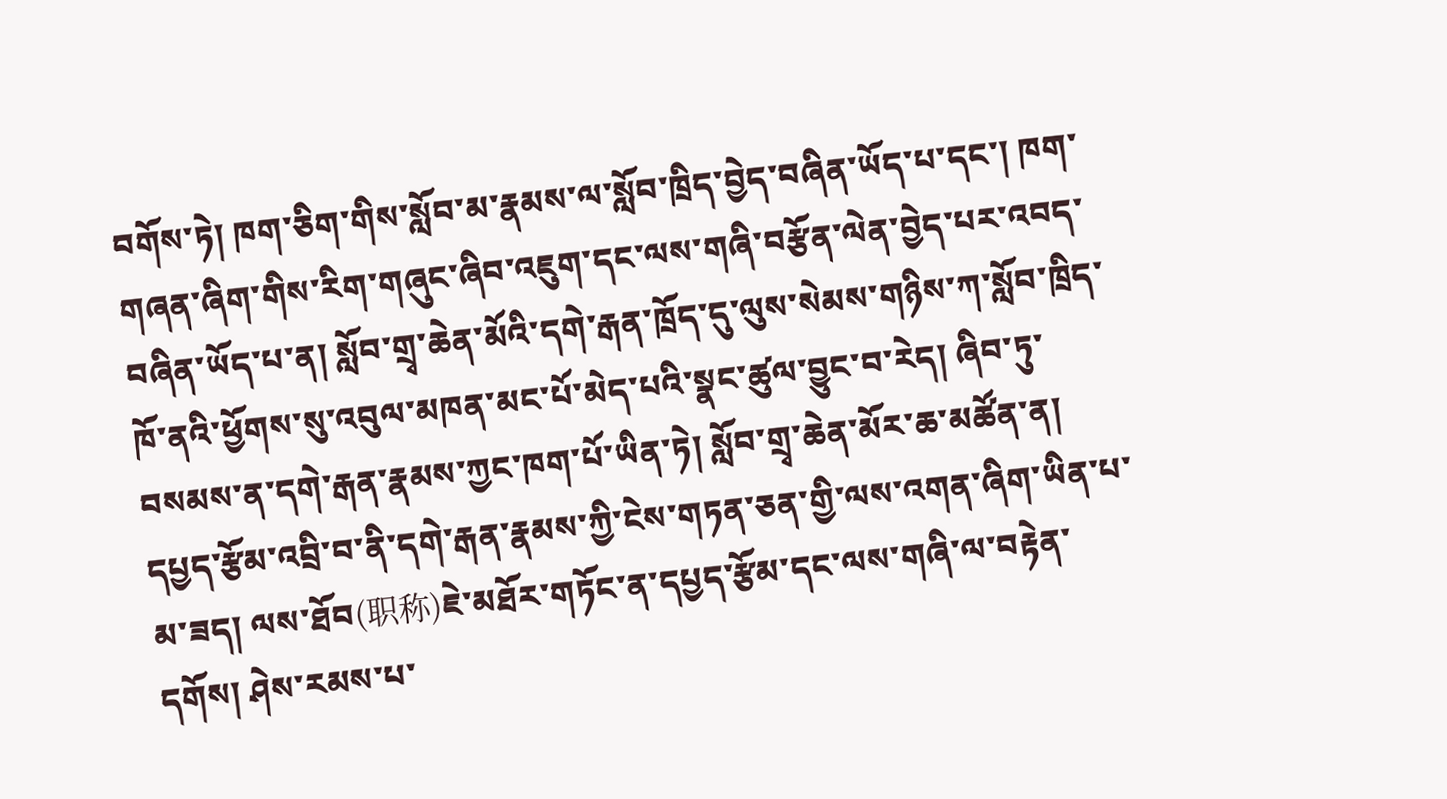བགོས་ཏེ། ཁག་ཅིག་གིས་སློབ་མ་རྣམས་ལ་སློབ་ཁྲིད་བྱེད་བཞིན་ཡོད་པ་དང་། ཁག་གཞན་ཞིག་གིས་རིག་གཞུང་ཞིབ་འཇུག་དང་ལས་གཞི་བརྩོན་ལེན་བྱེད་པར་འབད་བཞིན་ཡོད་པ་ན། སློབ་གྲྭ་ཆེན་མོའི་དགེ་རྒན་ཁྲོད་དུ་ལུས་སེམས་གཉིས་ཀ་སློབ་ཁྲིད་ཁོ་ནའི་ཕྱོགས་སུ་འབུལ་མཁན་མང་པོ་མེད་པའི་སྣང་ཚུལ་བྱུང་བ་རེད། ཞིབ་ཏུ་བསམས་ན་དགེ་རྒན་རྣམས་ཀྱང་ཁག་པོ་ཡིན་ཏེ། སློབ་གྲྭ་ཆེན་མོར་ཆ་མཚོན་ན། དཔྱད་རྩོམ་འབྲི་བ་ནི་དགེ་རྒན་རྣམས་ཀྱི་ངེས་གཏན་ཅན་གྱི་ལས་འགན་ཞིག་ཡིན་པ་མ་ཟད། ལས་ཐོབ(职称)ཇེ་མཐོར་གཏོང་ན་དཔྱད་རྩོམ་དང་ལས་གཞི་ལ་བརྟེན་དགོས། ཤེས་རམས་པ་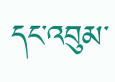དང་འབུམ་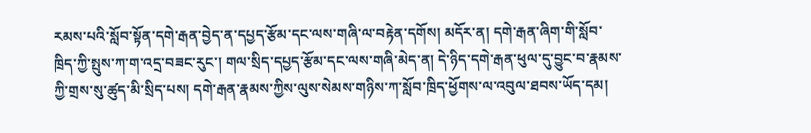རམས་པའི་སློབ་སྟོན་དགེ་རྒན་བྱེད་ན་དཔྱད་རྩོམ་དང་ལས་གཞི་ལ་བརྟེན་དགོས། མདོར་ན། དགེ་རྒན་ཞིག་གི་སློབ་ཁྲིད་ཀྱི་སྤུས་ཀ་ག་འདྲ་བཟང་རུང་། གལ་སྲིད་དཔྱད་རྩོམ་དང་ལས་གཞི་མེད་ན། དེ་ཉིད་དགེ་རྒན་ཕུལ་དུ་བྱུང་བ་རྣམས་ཀྱི་གྲས་སུ་ཚུད་མི་སྲིད་པས། དགེ་རྒན་རྣམས་ཀྱིས་ལུས་སེམས་གཉིས་ཀ་སློབ་ཁྲིད་ཕྱོགས་ལ་འབུལ་ཐབས་ཡོད་དམ།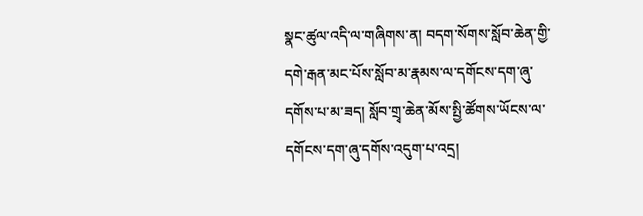སྣང་ཚུལ་འདི་ལ་གཞིགས་ན། བདག་སོགས་སློབ་ཆེན་གྱི་དགེ་རྒན་མང་པོས་སློབ་མ་རྣམས་ལ་དགོངས་དག་ཞུ་དགོས་པ་མ་ཟད། སློབ་གྲྭ་ཆེན་མོས་སྤྱི་ཚོགས་ཡོངས་ལ་དགོངས་དག་ཞུ་དགོས་འདུག་པ་འདྲ།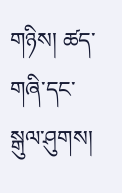གཉིས། ཚད་གཞི་དང་སྒུལ་ཤུགས།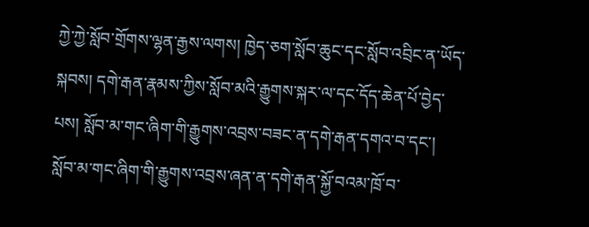ཀྱེ་ཀྱེ་སློབ་གྲོགས་ལྷན་རྒྱས་ལགས། ཁྱེད་ཅག་སློབ་ཆུང་དང་སློབ་འབྲིང་ན་ཡོད་སྐབས། དགེ་རྒན་རྣམས་ཀྱིས་སློབ་མའི་རྒྱུགས་སྐར་ལ་དང་དོད་ཆེན་པོ་བྱེད་པས། སློབ་མ་གང་ཞིག་གི་རྒྱུགས་འབྲས་བཟང་ན་དགེ་རྒན་དགའ་བ་དང་། སློབ་མ་གང་ཞིག་གི་རྒྱུགས་འབྲས་ཞན་ན་དགེ་རྒན་སྐྱོ་བའམ་ཁྲོ་བ་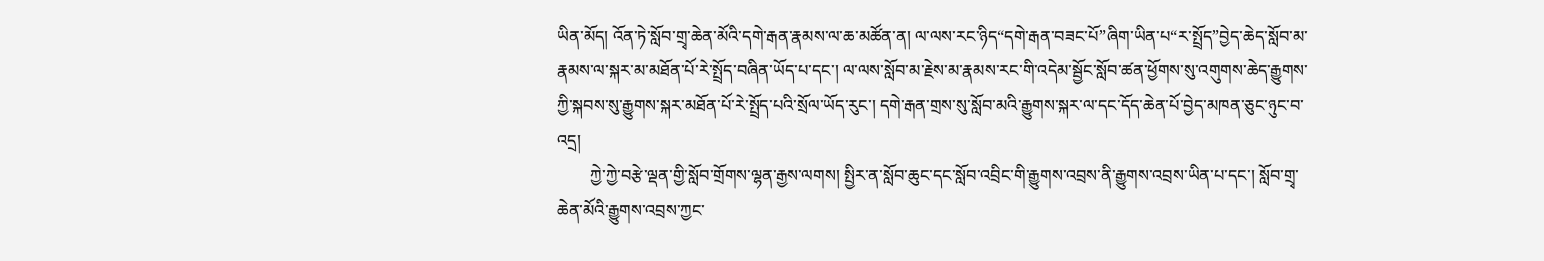ཡིན་མོད། འོན་ཏེ་སློབ་གྲྭ་ཆེན་མོའི་དགེ་རྒན་རྣམས་ལ་ཆ་མཚོན་ན། ལ་ལས་རང་ཉིད“དགེ་རྒན་བཟང་པོ”ཞིག་ཡིན་པ“ར་སྤྲོད”བྱེད་ཆེད་སློབ་མ་རྣམས་ལ་སྐར་མ་མཐོན་པོ་རེ་སྤྲོད་བཞིན་ཡོད་པ་དང་། ལ་ལས་སློབ་མ་རྗེས་མ་རྣམས་རང་གི་འདེམ་སྦྱོང་སློབ་ཚན་ཕྱོགས་སུ་འགུགས་ཆེད་རྒྱུགས་ཀྱི་སྐབས་སུ་རྒྱུགས་སྐར་མཐོན་པོ་རེ་སྤྲོད་པའི་སྲོལ་ཡོད་རུང་། དགེ་རྒན་གྲས་སུ་སློབ་མའི་རྒྱུགས་སྐར་ལ་དང་དོད་ཆེན་པོ་བྱེད་མཁན་ཅུང་ཉུང་བ་འདྲ།
        ཀྱེ་ཀྱེ་བརྩེ་ལྡན་གྱི་སློབ་གྲོགས་ལྷན་རྒྱས་ལགས། སྤྱིར་ན་སློབ་ཆུང་དང་སློབ་འབྲིང་གི་རྒྱུགས་འབྲས་ནི་རྒྱུགས་འབྲས་ཡིན་པ་དང་། སློབ་གྲྭ་ཆེན་མོའི་རྒྱུགས་འབྲས་ཀྱང་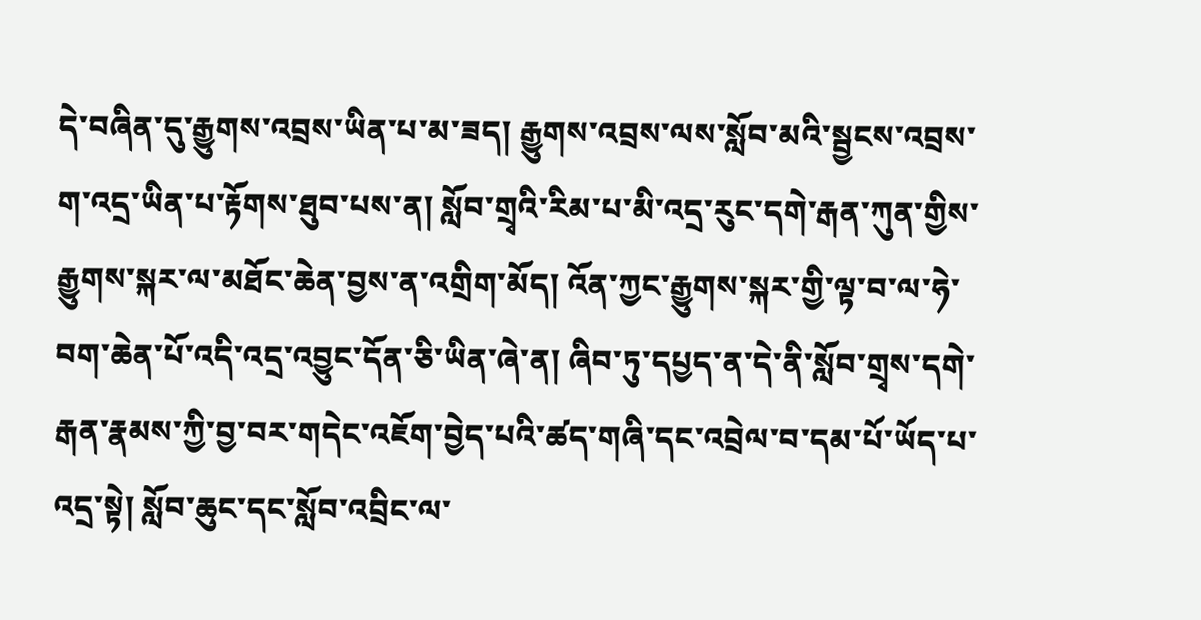དེ་བཞིན་དུ་རྒྱུགས་འབྲས་ཡིན་པ་མ་ཟད། རྒྱུགས་འབྲས་ལས་སློབ་མའི་སྦྱངས་འབྲས་ག་འདྲ་ཡིན་པ་རྟོགས་ཐུབ་པས་ན། སློབ་གྲྭའི་རིམ་པ་མི་འདྲ་རུང་དགེ་རྒན་ཀུན་གྱིས་རྒྱུགས་སྐར་ལ་མཐོང་ཆེན་བྱས་ན་འགྲིག་མོད། འོན་ཀྱང་རྒྱུགས་སྐར་གྱི་ལྟ་བ་ལ་ཧེ་བག་ཆེན་པོ་འདི་འདྲ་འབྱུང་དོན་ཅི་ཡིན་ཞེ་ན། ཞིབ་ཏུ་དཔྱད་ན་དེ་ནི་སློབ་གྲྭས་དགེ་རྒན་རྣམས་ཀྱི་བྱ་བར་གདེང་འཇོག་བྱེད་པའི་ཚད་གཞི་དང་འབྲེལ་བ་དམ་པོ་ཡོད་པ་འདྲ་སྟེ། སློབ་ཆུང་དང་སློབ་འབྲིང་ལ་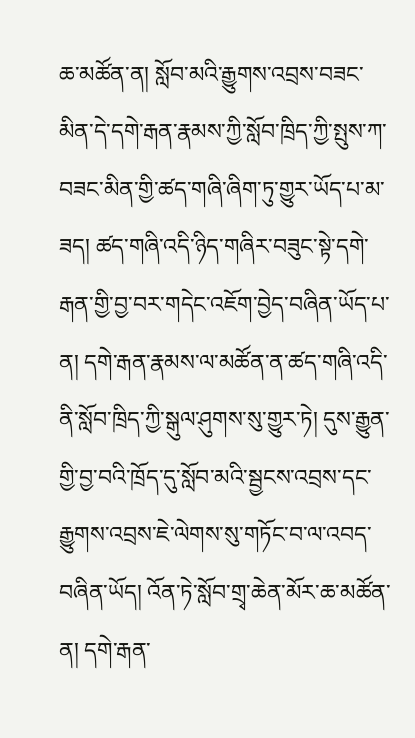ཆ་མཚོན་ན། སློབ་མའི་རྒྱུགས་འབྲས་བཟང་མིན་དེ་དགེ་རྒན་རྣམས་ཀྱི་སློབ་ཁྲིད་ཀྱི་སྤུས་ཀ་བཟང་མིན་གྱི་ཚད་གཞི་ཞིག་ཏུ་གྱུར་ཡོད་པ་མ་ཟད། ཚད་གཞི་འདི་ཉིད་གཞིར་བཟུང་སྟེ་དགེ་རྒན་གྱི་བྱ་བར་གདེང་འཇོག་བྱེད་བཞིན་ཡོད་པ་ན། དགེ་རྒན་རྣམས་ལ་མཚོན་ན་ཚད་གཞི་འདི་ནི་སློབ་ཁྲིད་ཀྱི་སྒུལ་ཤུགས་སུ་གྱུར་ཏེ། དུས་རྒྱུན་གྱི་བྱ་བའི་ཁྲོད་དུ་སློབ་མའི་སྦྱངས་འབྲས་དང་རྒྱུགས་འབྲས་ཇེ་ལེགས་སུ་གཏོང་བ་ལ་འབད་བཞིན་ཡོད། འོན་ཏེ་སློབ་གྲྭ་ཆེན་མོར་ཆ་མཚོན་ན། དགེ་རྒན་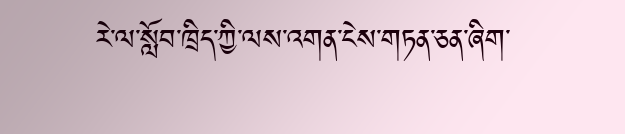རེ་ལ་སློབ་ཁྲིད་ཀྱི་ལས་འགན་ངེས་གཏན་ཅན་ཞིག་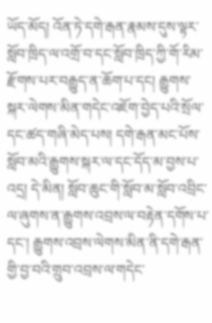ཡོད་མོད། འོན་ཏེ་དགེ་རྒན་རྣམས་དུས་ལྟར་སློབ་ཁྲིད་ལ་འགྲོ་བ་དང་སློབ་ཁྲིད་ཀྱི་གོ་རིམ་རྫོགས་པར་བརྒྱུད་ན་ཆོག་པ་དང། རྒྱུགས་སྐར་ལེགས་མིན་གདེང་འཇོག་བྱེད་པའི་སྲོལ་དང་ཚད་གཞི་མེད་པས། དགེ་རྒན་མང་པོས་སློབ་མའི་རྒྱུགས་སྐར་ལ་དང་དོད་མ་བྱས་པ་འདྲ། དེ་མིན། སློབ་ཆུང་གི་སློབ་མ་སློབ་འབྲིང་ལ་ཞུགས་ན་རྒྱུགས་འབྲས་ལ་བརྟེན་དགོས་པ་དང་། རྒྱུགས་འབྲས་ལེགས་མིན་ནི་དགེ་རྒན་གྱི་བྱ་བའི་གྲུབ་འབྲས་ལ་གདེང་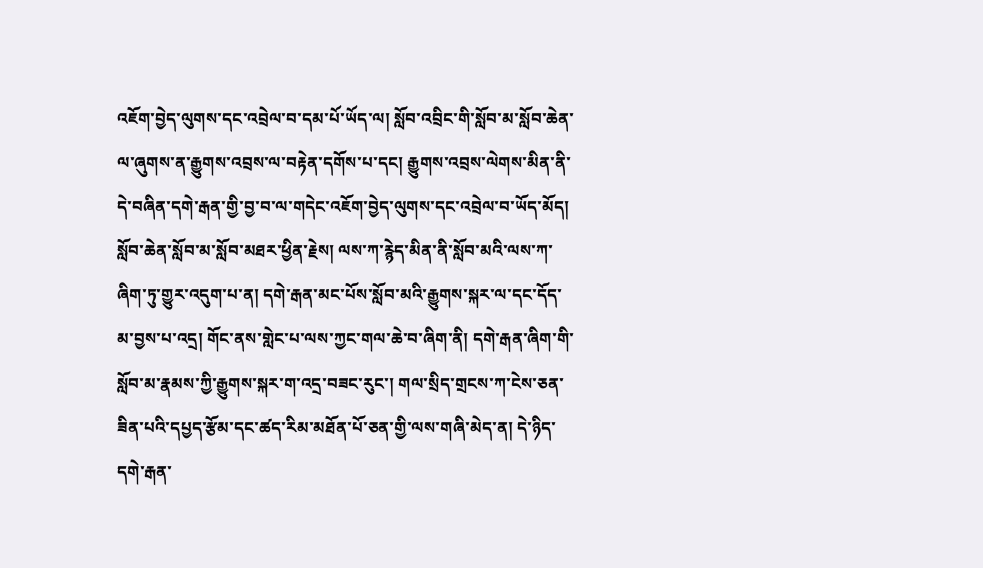འཇོག་བྱེད་ལུགས་དང་འབྲེལ་བ་དམ་པོ་ཡོད་ལ། སློབ་འབྲིང་གི་སློབ་མ་སློབ་ཆེན་ལ་ཞུགས་ན་རྒྱུགས་འབྲས་ལ་བརྟེན་དགོས་པ་དང། རྒྱུགས་འབྲས་ལེགས་མིན་ནི་དེ་བཞིན་དགེ་རྒན་གྱི་བྱ་བ་ལ་གདེང་འཇོག་བྱེད་ལུགས་དང་འབྲེལ་བ་ཡོད་མོད། སློབ་ཆེན་སློབ་མ་སློབ་མཐར་ཕྱིན་རྗེས། ལས་ཀ་རྙེད་མིན་ནི་སློབ་མའི་ལས་ཀ་ཞིག་ཏུ་གྱུར་འདུག་པ་ན། དགེ་རྒན་མང་པོས་སློབ་མའི་རྒྱུགས་སྐར་ལ་དང་དོད་མ་བྱས་པ་འདྲ། གོང་ནས་གླེང་པ་ལས་ཀྱང་གལ་ཆེ་བ་ཞིག་ནི། དགེ་རྒན་ཞིག་གི་སློབ་མ་རྣམས་ཀྱི་རྒྱུགས་སྐར་ག་འདྲ་བཟང་རུང་། གལ་སྲིད་གྲངས་ཀ་ངེས་ཅན་ཟིན་པའི་དཔྱད་རྩོམ་དང་ཚད་རིམ་མཐོན་པོ་ཅན་གྱི་ལས་གཞི་མེད་ན། དེ་ཉིད་དགེ་རྒན་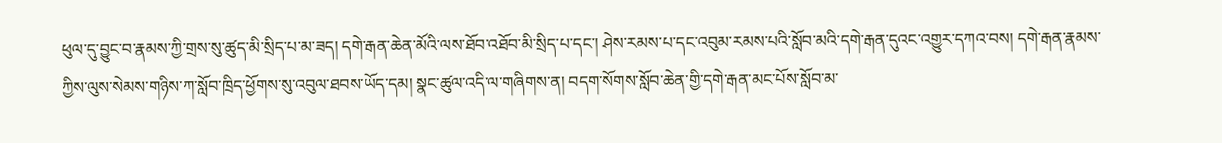ཕུལ་དུ་བྱུང་བ་རྣམས་ཀྱི་གྲས་སུ་ཚུད་མི་སྲིད་པ་མ་ཟད། དགེ་རྒན་ཆེན་མོའི་ལས་ཐོབ་འཐོབ་མི་སྲིད་པ་དང་། ཤེས་རམས་པ་དང་འབུམ་རམས་པའི་སློབ་མའི་དགེ་རྒན་དུའང་འགྱུར་དཀའ་བས། དགེ་རྒན་རྣམས་ཀྱིས་ལུས་སེམས་གཉིས་ཀ་སློབ་ཁྲིད་ཕྱོགས་སུ་འབུལ་ཐབས་ཡོད་དམ། སྣང་ཚུལ་འདི་ལ་གཞིགས་ན། བདག་སོགས་སློབ་ཆེན་གྱི་དགེ་རྒན་མང་པོས་སློབ་མ་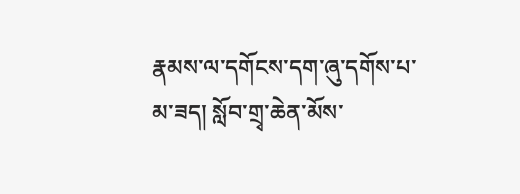རྣམས་ལ་དགོངས་དག་ཞུ་དགོས་པ་མ་ཟད། སློབ་གྲྭ་ཆེན་མོས་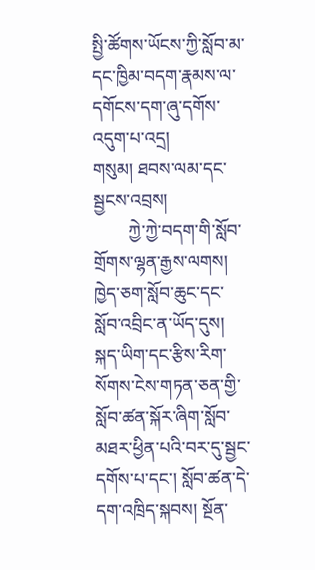སྤྱི་ཚོགས་ཡོངས་ཀྱི་སློབ་མ་དང་ཁྱིམ་བདག་རྣམས་ལ་དགོངས་དག་ཞུ་དགོས་འདུག་པ་འདྲ།
གསུམ། ཐབས་ལམ་དང་སྦྱངས་འབྲས།
        ཀྱེ་ཀྱེ་བདག་གི་སློབ་གྲོགས་ལྷན་རྒྱས་ལགས། ཁྱེད་ཅག་སློབ་ཆུང་དང་སློབ་འབྲིང་ན་ཡོད་དུས། སྐད་ཡིག་དང་རྩིས་རིག་སོགས་ངེས་གཏན་ཅན་གྱི་སློབ་ཚན་སྐོར་ཞིག་སློབ་མཐར་ཕྱིན་པའི་བར་དུ་སྦྱང་དགོས་པ་དང་། སློབ་ཚན་དེ་དག་འཁྲིད་སྐབས། སྔོན་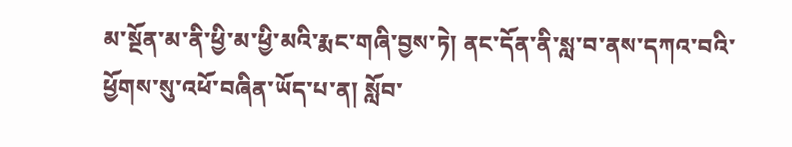མ་སྔོན་མ་ནི་ཕྱི་མ་ཕྱི་མའི་རྨང་གཞི་བྱས་ཏེ། ནང་དོན་ནི་སླ་བ་ནས་དཀའ་བའི་ཕྱོགས་སུ་འཕོ་བཞིན་ཡོད་པ་ན། སློབ་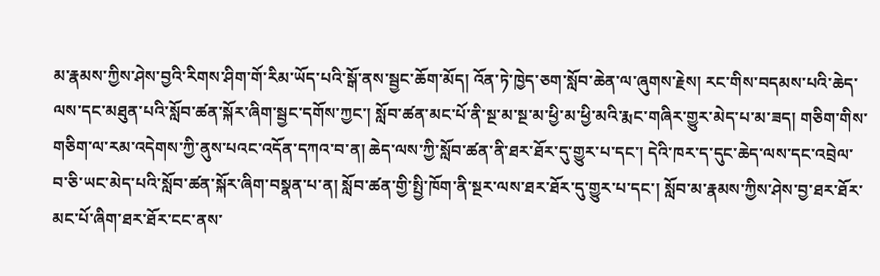མ་རྣམས་ཀྱིས་ཤེས་བྱའི་རིགས་ཤིག་གོ་རིམ་ཡོད་པའི་སྒོ་ནས་སྦྱང་ཆོག་མོད། འོན་ཏེ་ཁྱེད་ཅག་སློབ་ཆེན་ལ་ཞུགས་རྗེས། རང་གིས་བདམས་པའི་ཆེད་ལས་དང་མཐུན་པའི་སློབ་ཚན་སྐོར་ཞིག་སྦྱང་དགོས་ཀྱང་། སློབ་ཚན་མང་པོ་ནི་སྔ་མ་སྔ་མ་ཕྱི་མ་ཕྱི་མའི་རྨང་གཞིར་གྱུར་མེད་པ་མ་ཟད། གཅིག་གིས་གཅིག་ལ་རམ་འདེགས་ཀྱི་ནུས་པའང་འདོན་དཀའ་བ་ན། ཆེད་ལས་ཀྱི་སློབ་ཚན་ནི་ཐར་ཐོར་དུ་གྱུར་པ་དང་། དེའི་ཁར་ད་དུང་ཆེད་ལས་དང་འབྲེལ་བ་ཅི་ཡང་མེད་པའི་སློབ་ཚན་སྐོར་ཞིག་བསྣན་པ་ན། སློབ་ཚན་གྱི་སྤྱི་ཁོག་ནི་སྔར་ལས་ཐར་ཐོར་དུ་གྱུར་པ་དང་། སློབ་མ་རྣམས་ཀྱིས་ཤེས་བྱ་ཐར་ཐོར་མང་པོ་ཞིག་ཐར་ཐོར་ངང་ནས་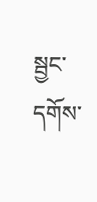སྦྱང་དགོས་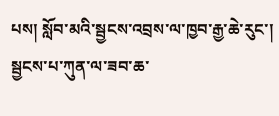པས། སློབ་མའི་སྦྱངས་འབྲས་ལ་ཁྱབ་རྒྱ་ཆེ་རུང་། སྦྱངས་པ་ཀུན་ལ་ཟབ་ཆ་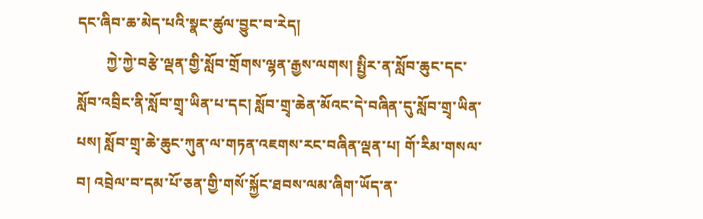དང་ཞིབ་ཆ་མེད་པའི་སྣང་ཚུལ་བྱུང་བ་རེད།
        ཀྱེ་ཀྱེ་བརྩེ་ལྡན་གྱི་སློབ་གྲོགས་ལྷན་རྒྱས་ལགས། སྤྱིར་ན་སློབ་ཆུང་དང་སློབ་འབྲིང་ནི་སློབ་གྲྭ་ཡིན་པ་དང། སློབ་གྲྭ་ཆེན་མོའང་དེ་བཞིན་དུ་སློབ་གྲྭ་ཡིན་པས། སློབ་གྲྭ་ཆེ་ཆུང་ཀུན་ལ་གཏན་འཇགས་རང་བཞིན་ལྡན་པ། གོ་རིམ་གསལ་བ། འབྲེལ་བ་དམ་པོ་ཅན་གྱི་གསོ་སྐྱོང་ཐབས་ལམ་ཞིག་ཡོད་ན་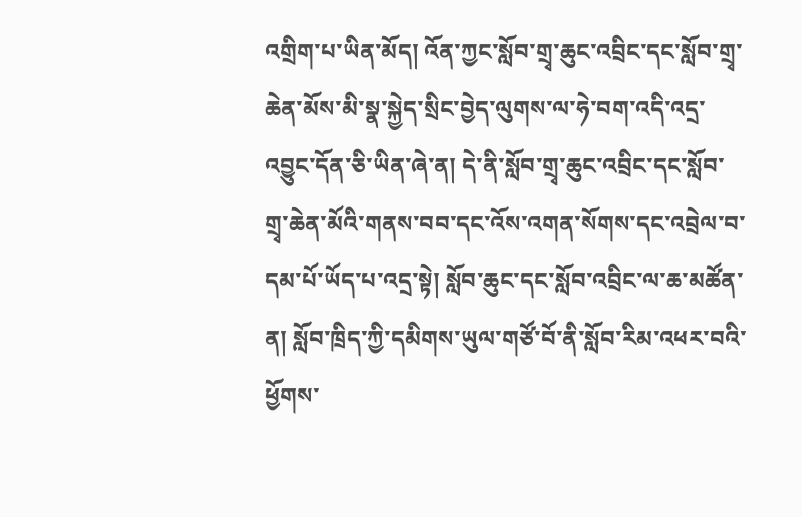འགྲིག་པ་ཡིན་མོད། འོན་ཀྱང་སློབ་གྲྭ་ཆུང་འབྲིང་དང་སློབ་གྲྭ་ཆེན་མོས་མི་སྣ་སྐྱེད་སྲིང་བྱེད་ལུགས་ལ་ཧེ་བག་འདི་འདྲ་འབྱུང་དོན་ཅི་ཡིན་ཞེ་ན། དེ་ནི་སློབ་གྲྭ་ཆུང་འབྲིང་དང་སློབ་གྲྭ་ཆེན་མོའི་གནས་བབ་དང་འོས་འགན་སོགས་དང་འབྲེལ་བ་དམ་པོ་ཡོད་པ་འདྲ་སྟེ། སློབ་ཆུང་དང་སློབ་འབྲིང་ལ་ཆ་མཚོན་ན། སློབ་ཁྲིད་ཀྱི་དམིགས་ཡུལ་གཙོ་བོ་ནི་སློབ་རིམ་འཕར་བའི་ཕྱོགས་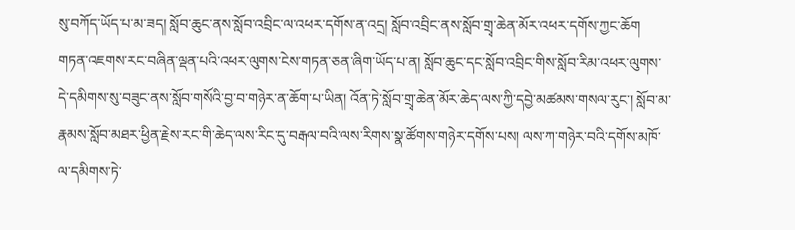སུ་བཀོད་ཡོད་པ་མ་ཟད། སློབ་ཆུང་ནས་སློབ་འབྲིང་ལ་འཕར་དགོས་ན་འདྲ། སློབ་འབྲིང་ནས་སློབ་གྲྭ་ཆེན་མོར་འཕར་དགོས་ཀྱང་ཆོག གཏན་འཇགས་རང་བཞིན་ལྡན་པའི་འཕར་ལུགས་ངེས་གཏན་ཅན་ཞིག་ཡོད་པ་ན། སློབ་ཆུང་དང་སློབ་འབྲིང་གིས་སློབ་རིམ་འཕར་ལུགས་དེ་དམིགས་སུ་བཟུང་ནས་སློབ་གསོའི་བྱ་བ་གཉེར་ན་ཆོག་པ་ཡིན། འོན་ཏེ་སློབ་གྲྭ་ཆེན་མོར་ཆེད་ལས་ཀྱི་དབྱེ་མཚམས་གསལ་རུང་། སློབ་མ་རྣམས་སློབ་མཐར་ཕྱིན་རྗེས་རང་གི་ཆེད་ལས་རིང་དུ་བརྒལ་བའི་ལས་རིགས་སྣ་ཚོགས་གཉེར་དགོས་པས། ལས་ཀ་གཉེར་བའི་དགོས་མཁོ་ལ་དམིགས་ཏེ་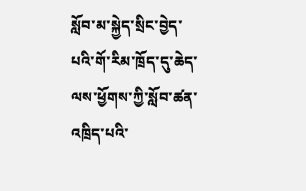སློབ་མ་སྐྱེད་སྲིང་བྱེད་པའི་གོ་རིམ་ཁྲོད་དུ་ཆེད་ལས་ཕྱོགས་ཀྱི་སློབ་ཚན་འཁྲིད་པའི་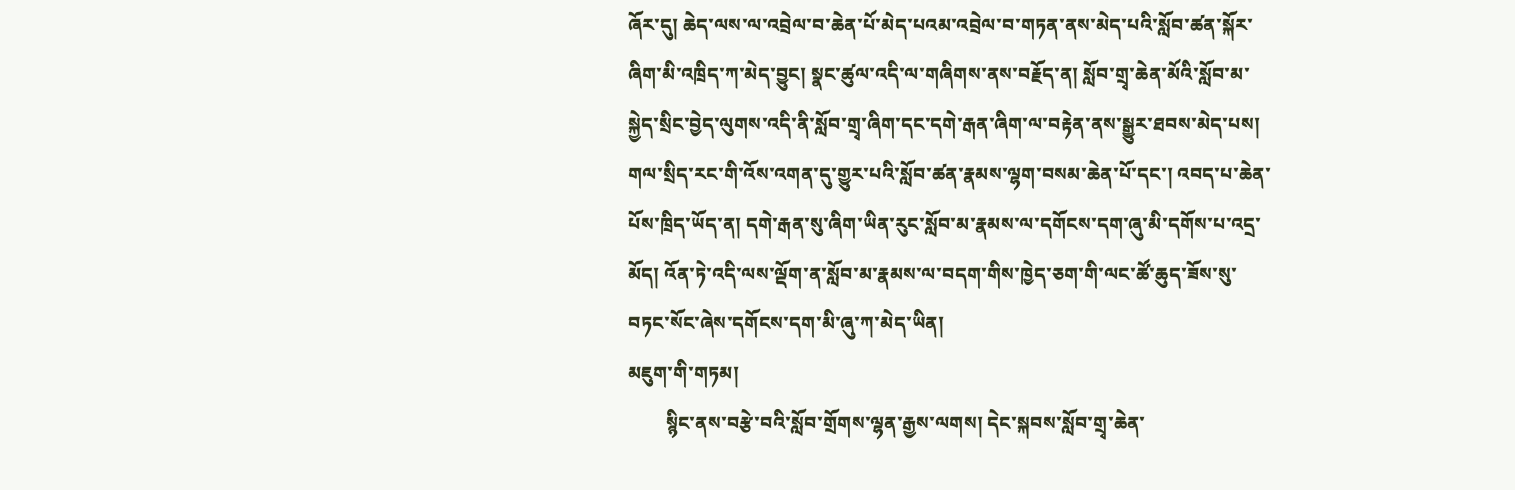ཞོར་དུ། ཆེད་ལས་ལ་འབྲེལ་བ་ཆེན་པོ་མེད་པའམ་འབྲེལ་བ་གཏན་ནས་མེད་པའི་སློབ་ཚན་སྐོར་ཞིག་མི་འཁྲིད་ཀ་མེད་བྱུང། སྣང་ཚུལ་འདི་ལ་གཞིགས་ནས་བརྗོད་ན། སློབ་གྲྭ་ཆེན་མོའི་སློབ་མ་སྐྱེད་སྲིང་བྱེད་ལུགས་འདི་ནི་སློབ་གྲྭ་ཞིག་དང་དགེ་རྒན་ཞིག་ལ་བརྟེན་ནས་སྒྱུར་ཐབས་མེད་པས། གལ་སྲིད་རང་གི་འོས་འགན་དུ་གྱུར་པའི་སློབ་ཚན་རྣམས་ལྷག་བསམ་ཆེན་པོ་དང་། འབད་པ་ཆེན་པོས་ཁྲིད་ཡོད་ན། དགེ་རྒན་སུ་ཞིག་ཡིན་རུང་སློབ་མ་རྣམས་ལ་དགོངས་དག་ཞུ་མི་དགོས་པ་འདྲ་མོད། འོན་ཏེ་འདི་ལས་ལྡོག་ན་སློབ་མ་རྣམས་ལ་བདག་གིས་ཁྱེད་ཅག་གི་ལང་ཚོ་ཆུད་ཟོས་སུ་བཏང་སོང་ཞེས་དགོངས་དག་མི་ཞུ་ཀ་མེད་ཡིན།
མཇུག་གི་གཏམ།
        སྙིང་ནས་བརྩེ་བའི་སློབ་གྲོགས་ལྷན་རྒྱས་ལགས། དེང་སྐབས་སློབ་གྲྭ་ཆེན་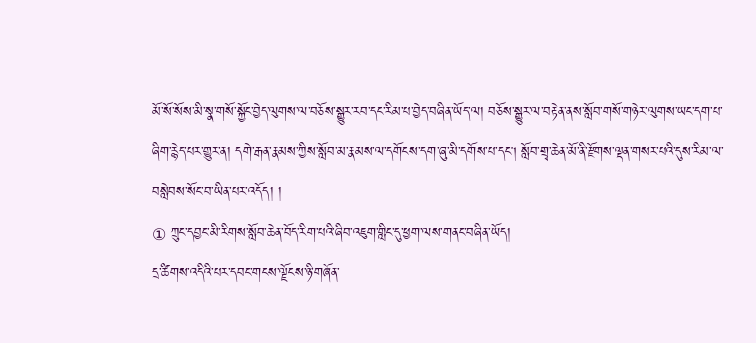མོ་སོ་སོས་མི་སྣ་གསོ་སྐྱོང་བྱེད་ལུགས་ལ་བཅོས་སྒྱུར་རབ་དང་རིམ་པ་བྱེད་བཞིན་ཡོད་ལ། བཅོས་སྒྱུར་ལ་བརྟེན་ནས་སློབ་གསོ་གཉེར་ལུགས་ཡང་དག་པ་ཞིག་རྙེད་པར་གྱུར་ན། དགེ་རྒན་རྣམས་ཀྱིས་སློབ་མ་རྣམས་ལ་དགོངས་དག་ཞུ་མི་དགོས་པ་དང། སློབ་གྲྭ་ཆེན་མོ་ནི་རྫོགས་ལྡན་གསར་པའི་དུས་རིམ་ལ་བསླེབས་སོང་བ་ཡིན་པར་འདོད། །
① ཀྲུང་དབྱང་མི་རིགས་སློབ་ཆེན་བོད་རིག་པའི་ཞིབ་འཇུག་གླིང་དུ་ཕྱག་ལས་གནང་བཞིན་ཡོད།
དྲ་ཚིགས་འདིའི་པར་དབང་གངས་ལྗོངས་ཉི་གཞོན་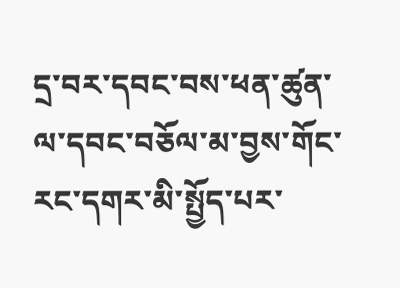དྲ་བར་དབང་བས་ཕན་ཚུན་ལ་དབང་བཅོལ་མ་བྱས་གོང་རང་དགར་མི་སྤྱོད་པར་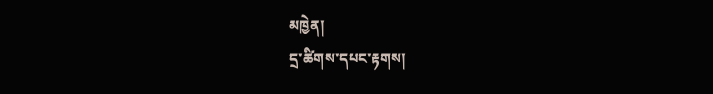མཁྱེན།
དྲ་ཚིགས་དཔང་རྟགས།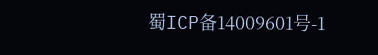蜀ICP备14009601号-1